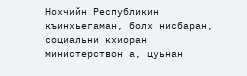Нохчийн Республикин къинхьегаман, болх нисбаран, социальни кхиоран министерствон а, цуьнан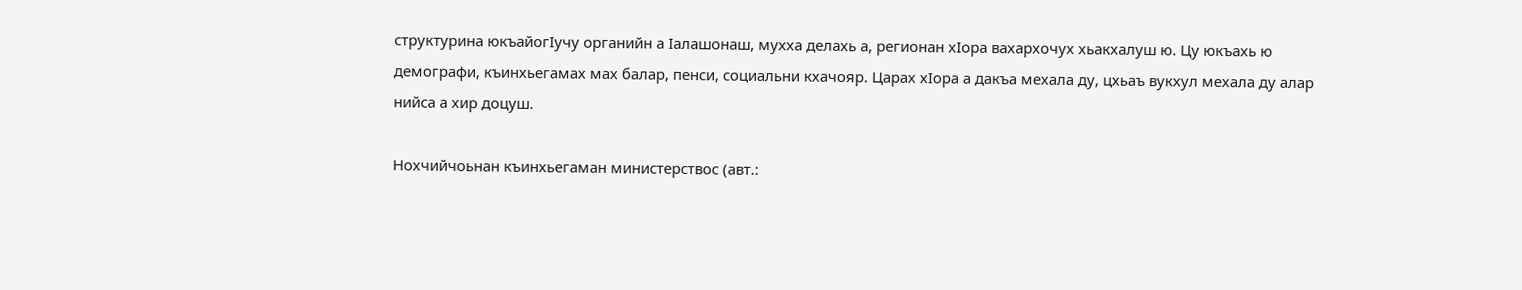структурина юкъайогIучу органийн а Iалашонаш, мухха делахь а, регионан хIора вахархочух хьакхалуш ю. Цу юкъахь ю демографи, къинхьегамах мах балар, пенси, социальни кхачояр. Царах хIора а дакъа мехала ду, цхьаъ вукхул мехала ду алар нийса а хир доцуш.

Нохчийчоьнан къинхьегаман министерствос (авт.: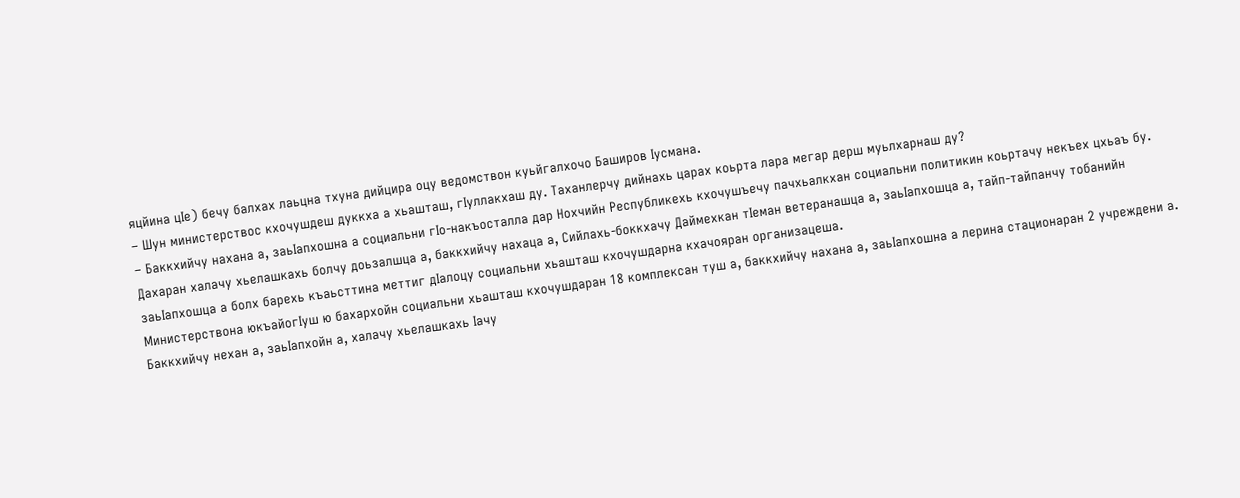яцйина цIе) бечу балхах лаьцна тхуна дийцира оцу ведомствон куьйгалхочо Баширов Iусмана.
– Шун министерствос кхочушдеш дуккха а хьашташ, гIуллакхаш ду. Таханлерчу дийнахь царах коьрта лара мегар дерш муьлхарнаш ду?
– Баккхийчу нахана а, заьIапхошна а социальни гIо-накъосталла дар Нохчийн Республикехь кхочушъечу пачхьалкхан социальни политикин коьртачу некъех цхьаъ бу.
Дахаран халачу хьелашкахь болчу доьзалшца а, баккхийчу нахаца а, Сийлахь-боккхачу Даймехкан тIеман ветеранашца а, заьIапхошца а, тайп-тайпанчу тобанийн заьIапхошца а болх барехь къаьсттина меттиг дIалоцу социальни хьашташ кхочушдарна кхачояран организацеша.
Министерствона юкъайогIуш ю бахархойн социальни хьашташ кхочушдаран 18 комплексан туш а, баккхийчу нахана а, заьIапхошна а лерина стационаран 2 учреждени а.
Баккхийчу нехан а, заьIапхойн а, халачу хьелашкахь Iачу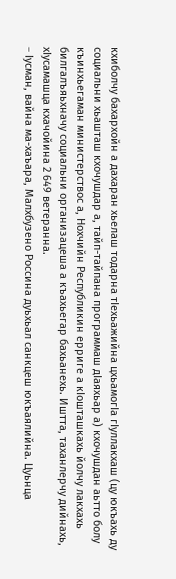кхиболчу бахархойн а дахаран хьелаш тодарна тIехьажийна цхьамогIа гIуллакхаш (цу юкъахь ду социальни хьашташ кхочушдар а, тайп-тайпана программаш дIаяхьар а) кхочушдан аьтто болу къинхьегаман министерствос а, Нохчийн Республикин ерриге а кIошташкахь йолчу лакхахь билгалъяьхначу социальни организацеша а къахьегар бахьанехь. Иштта, таханлерчу дийнахь, хIусамашца кхачойина 2 649 ветеранна.
– Iусман, вайна ма-хаъара, Малхбузено Россина дуьхьал санкцеш юкъаялийна. Цуьнца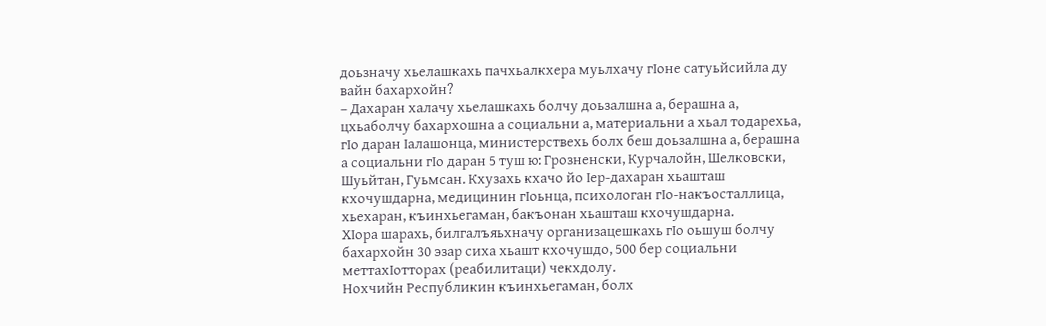доьзначу хьелашкахь пачхьалкхера муьлхачу гIоне сатуьйсийла ду вайн бахархойн?
– Дахаран халачу хьелашкахь болчу доьзалшна а, берашна а, цхьаболчу бахархошна а социальни а, материальни а хьал тодарехьа, гIо даран Iалашонца, министерствехь болх беш доьзалшна а, берашна а социальни гIо даран 5 туш ю: Грозненски, Курчалойн, Шелковски, Шуьйтан, Гуьмсан. Кхузахь кхачо йо Iер-дахаран хьашташ кхочушдарна, медицинин гIоьнца, психологан гIо-накъосталлица, хьехаран, къинхьегаман, бакъонан хьашташ кхочушдарна.
ХIора шарахь, билгалъяьхначу организацешкахь гIо оьшуш болчу бахархойн 30 эзар сиха хьашт кхочушдо, 500 бер социальни меттахIотторах (реабилитаци) чекхдолу.
Нохчийн Республикин къинхьегаман, болх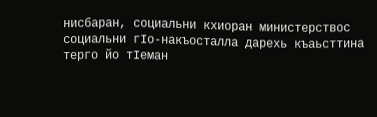нисбаран, социальни кхиоран министерствос социальни гIо-накъосталла дарехь къаьсттина терго йо тIеман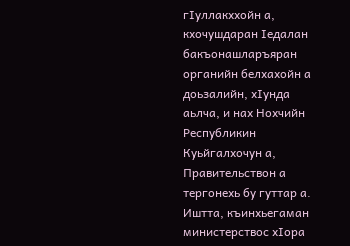гIуллакххойн а, кхочушдаран Iедалан бакъонашларъяран органийн белхахойн а доьзалийн, хIунда аьлча, и нах Нохчийн Республикин Куьйгалхочун а, Правительствон а тергонехь бу гуттар а. Иштта, къинхьегаман министерствос хIора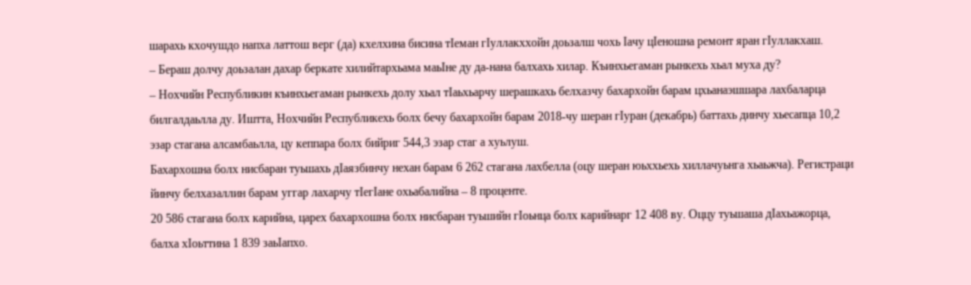шарахь кхочушдо напха латтош верг (да) кхелхина бисина тIеман гIуллакххойн доьзалш чохь Iачу цIеношна ремонт яран гIуллакхаш.
– Бераш долчу доьзалан дахар беркате хилийтархьама маьIне ду да-нана балхахь хилар. Къинхьегаман рынкехь хьал муха ду?
– Нохчийн Республикин къинхьегаман рынкехь долу хьал тIаьхьарчу шерашкахь белхазчу бахархойн барам цхьанаэшшара лахбаларца билгалдаьлла ду. Иштта, Нохчийн Республикехь болх бечу бахархойн барам 2018-чу шеран гIуран (декабрь) баттахь динчу хьесапца 10,2 эзар стагана алсамбаьлла, цу кеппара болх бийриг 544,3 эзар стаг а хуьлуш.
Бахархошна болх нисбаран туьшахь дIаязбинчу нехан барам 6 262 стагана лахбелла (оцу шеран юьххьехь хиллачуьнга хьаьжча). Регистраци йинчу белхазаллин барам уггар лахарчу тIегIане охьабалийна – 8 проценте.
20 586 стагана болх карийна, царех бахархошна болх нисбаран туьшийн гIоьнца болх карийнарг 12 408 ву. Оццу туьшаша дIахьажорца, балха хIоьттина 1 839 заьIапхо.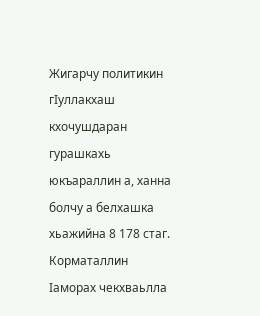Жигарчу политикин гIуллакхаш кхочушдаран гурашкахь юкъараллин а, ханна болчу а белхашка хьажийна 8 178 стаг.
Корматаллин Iаморах чекхваьлла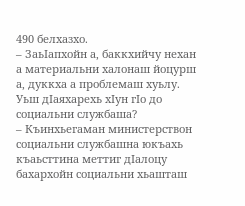490 белхазхо.
– ЗаьIапхойн а, баккхийчу нехан а материальни халонаш йоцурш а, дуккха а проблемаш хуьлу. Уьш дIаяхарехь хIун гIо до социальни службаша?
– Къинхьегаман министерствон социальни службашна юкъахь къаьсттина меттиг дIалоцу бахархойн социальни хьашташ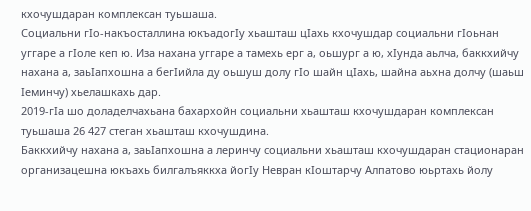кхочушдаран комплексан туьшаша.
Социальни гIо-накъосталлина юкъадогIу хьашташ цIахь кхочушдар социальни гIоьнан уггаре а гIоле кеп ю. Иза нахана уггаре а тамехь ерг а, оьшург а ю, хIунда аьлча, баккхийчу нахана а, заьIапхошна а бегIийла ду оьшуш долу гIо шайн цIахь, шайна аьхна долчу (шаьш Iеминчу) хьелашкахь дар.
2019-гIа шо доладелчахьана бахархойн социальни хьашташ кхочушдаран комплексан туьшаша 26 427 стеган хьашташ кхочушдина.
Баккхийчу нахана а, заьIапхошна а леринчу социальни хьашташ кхочушдаран стационаран организацешна юкъахь билгалъяккха йогIу Невран кIоштарчу Алпатово юьртахь йолу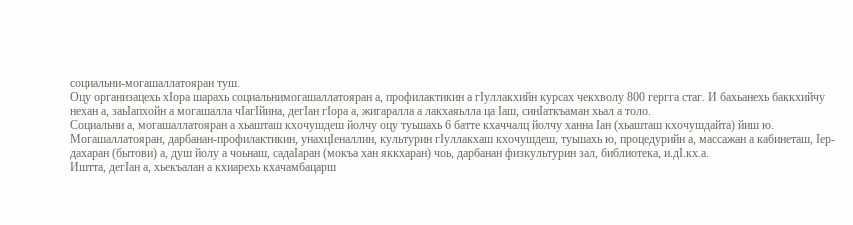социальни-могашаллатояран туш.
Оцу организацехь хIора шарахь социальнимогашаллатояран а, профилактикин а гIуллакхийн курсах чекхволу 800 гергга стаг. И бахьанехь баккхийчу нехан а, заьIапхойн а могашалла чIагIйина, дегIан гIора а, жигаралла а лакхаяьлла ца Iаш, синIаткъаман хьал а толо.
Социальни а, могашаллатояран а хьашташ кхочушдеш йолчу оцу туьшахь 6 батте кхаччалц йолчу ханна Iан (хьашташ кхочушдайта) йиш ю.
Могашаллатояран, дарбанан-профилактикин, унахцIеналлин, культурин гIуллакхаш кхочушдеш, туьшахь ю, процедурийн а, массажан а кабинеташ, Iер-дахаран (бытови) а, душ йолу а чоьнаш, садаIаран (мокъа хан яккхаран) чоь, дарбанан физкультурин зал, библиотека, и.дI.кх.а.
Иштта, дегIан а, хьекъалан а кхиарехь кхачамбацарш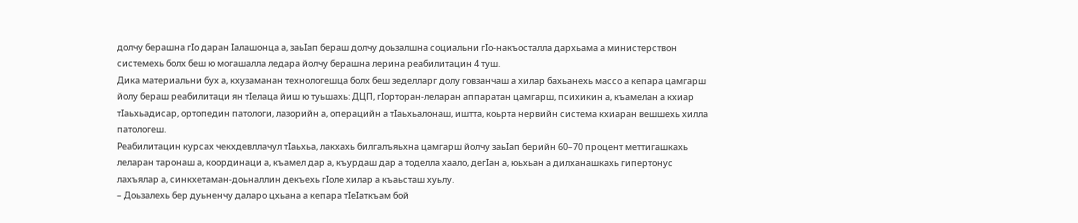долчу берашна гIо даран Iалашонца а, заьIап бераш долчу доьзалшна социальни гIо-накъосталла дархьама а министерствон системехь болх беш ю могашалла ледара йолчу берашна лерина реабилитацин 4 туш.
Дика материальни бух а, кхузаманан технологешца болх беш зеделларг долу говзанчаш а хилар бахьанехь массо а кепара цамгарш йолу бераш реабилитаци ян тIелаца йиш ю туьшахь: ДЦП, гIорторан-леларан аппаратан цамгарш, психикин а, къамелан а кхиар тIаьхьадисар, ортопедин патологи, лазорийн а, операцийн а тIаьхьалонаш, иштта, коьрта нервийн система кхиаран вешшехь хилла патологеш.
Реабилитацин курсах чекхдевллачул тIаьхьа, лакхахь билгалъяьхна цамгарш йолчу заьIап берийн 60–70 процент меттигашкахь леларан таронаш а, координаци а, къамел дар а, къурдаш дар а тоделла хаало, дегIан а, юьхьан а дилханашкахь гипертонус лахъялар а, синкхетаман-доьналлин декъехь гIоле хилар а къаьсташ хуьлу.
– Доьзалехь бер дуьненчу даларо цхьана а кепара тIеIаткъам бой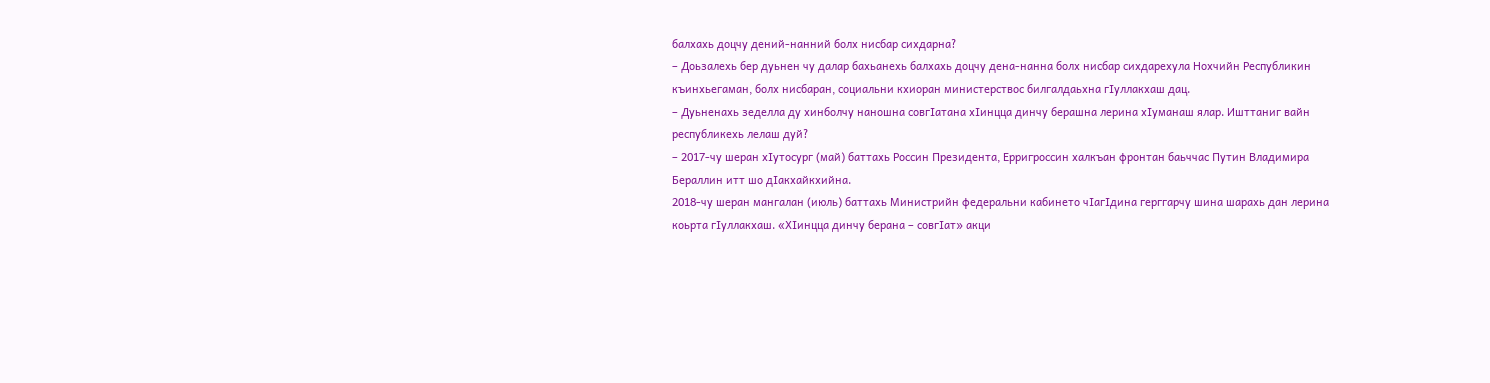балхахь доцчу дений-нанний болх нисбар сихдарна?
– Доьзалехь бер дуьнен чу далар бахьанехь балхахь доцчу дена-нанна болх нисбар сихдарехула Нохчийн Республикин къинхьегаман, болх нисбаран, социальни кхиоран министерствос билгалдаьхна гIуллакхаш дац.
– Дуьненахь зеделла ду хинболчу наношна совгIатана хIинцца динчу берашна лерина хIуманаш ялар. Ишттаниг вайн республикехь лелаш дуй?
– 2017-чу шеран хIутосург (май) баттахь Россин Президента, Ерригроссин халкъан фронтан баьччас Путин Владимира Бераллин итт шо дIакхайкхийна.
2018-чу шеран мангалан (июль) баттахь Министрийн федеральни кабинето чIагIдина герггарчу шина шарахь дан лерина коьрта гIуллакхаш. «ХIинцца динчу берана – совгIат» акци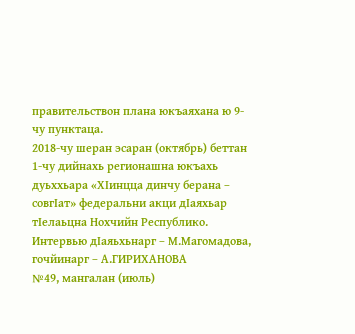правительствон плана юкъаяхана ю 9-чу пунктаца.
2018-чу шеран эсаран (октябрь) беттан 1-чу дийнахь регионашна юкъахь дуьххьара «ХIинцца динчу берана – совгIат» федеральни акци дIаяхьар тIелаьцна Нохчийн Республико.
Интервью дIаяьхьнарг – М.Магомадова, гочйинарг – А.ГИРИХАНОВА
№49, мангалан (июль)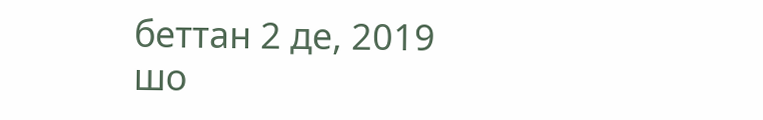беттан 2 де, 2019 шо